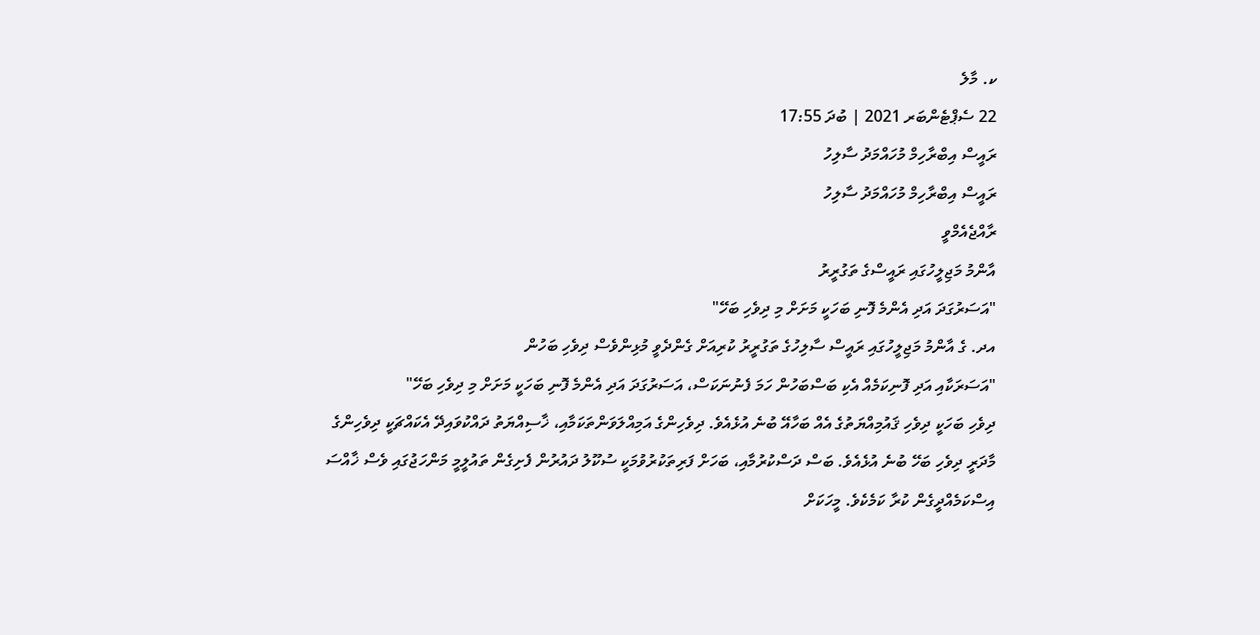ކ. މާލެ
22 ސެޕްޓެންބަރ 2021 | ބުދަ 17:55
ރައީސް އިބްރާހިމް މުހައްމަދު ސާލިހު
ރައީސް އިބްރާހިމް މުހައްމަދު ސާލިހު
ރާއްޖެއެމްވީ
އާންމު މަޖިލީހުގައި ރައީސްގެ ތަގުރީރު
"އަސަރުގަދަ އަދި އެންމެ ފޮނި ބަހަކީ މަށަށް މި ދިވެހި ބަހޭ"
އދ. ގެ އާންމު މަޖިލީހުގައި ރައީސް ސާލިހުގެ ތަގުރީރު ކުރިއަށް ގެންދެވީ މުޅިންވެސް ދިވެހި ބަހުން
"އަސަރަކާއި އަދި ފޮނިކަމެއް އެކި ބަސްބަހުން ހަމަ ފެނުނަކަސް، އަސަރުގަދަ އަދި އެންމެ ފޮނި ބަހަކީ މަށަށް މި ދިވެހި ބަހޭ"
ދިވެހި ބަހަކީ ދިވެހި ޤައުމިއްޔަތުގެ އެއް ބަހާއޭ ބުނެ އުޅެއެވެ. ދިވެހިންގެ އަމިއްލަވަންތަކަމާއި، ޚާސިއްޔަތު ދައްކުވައިދޭ އެކައްޗަކީ ދިވެހިންގެ މާދަރީ ދިވެހި ބަހޭ ބުނެ އުޅެއެވެ. ބަސް ދަސްކުރުމާއި، ބަހަށް ފަރިތަކުރުވުމަކީ ސުކޫލު ދައުރުން ފެށިގެން ތައުލީމީ މަންހަޖުގައި ވެސް ޚާއްސަ އިސްކަމެއްދީގެން ކުރާ ކަމެކެވެ. މީހަކަށް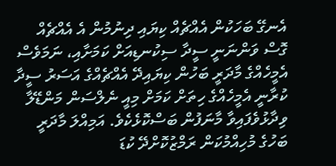އެނގޭ ބަހަކުން އެއްޗެއް ކިޔައި ދިނުމުން އެ އެއްޗެއް ގޮސް ވަންނަނީ ސީދާ ސިކުނޑިއަށް ކަމަށާއި، ނަމަވެސް އެމީހެއްގެ މާދަރީ ބަހުން ކިޔައިދޭ އެއްޗެއްގެ އަސަރު ސީދާ ކުރާނީ އެމީހެއްގެ ހިތަށް ކަމަށް މިއީ ނެލްސަން މަންޑޭލާ ވިދާޅުވެފައިވާ މާނަފުން ބަސްކޮޅެކެވެ. އަމިއްލަ މާދަރީ ބަހުގެ މުހިއްމުކަން ރަމްޒުކޮށްދޭ ކުޑަ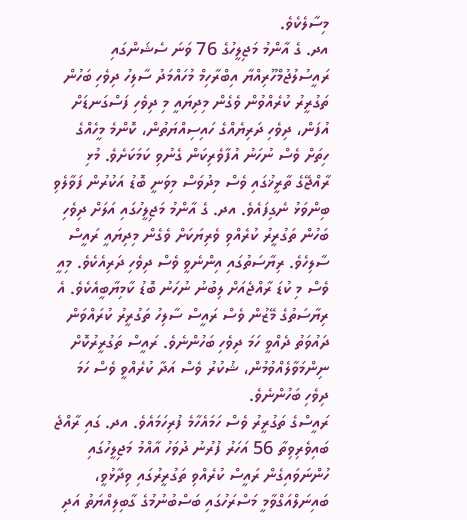މިސާލެކެވެ.
އދ. ގެ އާންމު މަޖިލީހުގެ 76 ވަނަ ސެޝަންގައި ރައީސުލުޖުމްހޫރިއްޔާ އިބްރާހިމް މުހައްމަދު ސާލިހު ދިވެހި ބަހުން ތަގުރީރު ކުރެއްވުން ވެގެން މިދިޔައީ މި ދިވެހި ފަސްގަނޑަށް އުފަން، ދިވެހި ދަރިޔެއްގެ ހައިސިއްޔަތުން، ކޮންމެ މީހެއްގެ ހިތަށް ވެސް ނުހަނު އުފާވެރިކަން ގެނުވި ކަމަކަށެވެ. މުޅި ރާއްޖޭގެ ތާރީޚުގައި ވެސް މިދުވަސް މިވަނީ ބޮޑު އަކުރުން ފަވާލެވި ބިންވަޅު ނެގިފައެވެ. އދ. ގެ އާންމު މަޖިލީހުގައި އަލަށް ދިވެހި ބަހުން ތަގުރީރު ކުރެއްވި ވެރިޔަކަށް ވެގެން މިދިޔައީ ރައީސް ސާލިހެވެ. ރިޔާސަތުގައި އިންނެވީ ވެސް ދިވެހި ދަރިއެކެވެ. މިއީ ވެސް މި ކުޑަ ރާއްޖެއަށް ލިބުނު ނުހަނު ބޮޑު ކާމިޔާބީއެކެވެ. އެ ރިޔާސަތުގެ މޭޒުން ވެސް ރައީސް ސާލިހު ތަގުރީރު ކުރައްވަން ދައުވަތު ދެއްވީ ހަމަ ދިވެހި ބަހުންނެވެ. ރައީސް ތަގުރީރުކޮށް ނިންމަވާލެއްވުމުން، ޝުކުރު ވެސް އަދާ ކުރެއްވީ ވެސް ހަމަ ދިވެހި ބަހުންނެވެ.
ރައީސްގެ ތަގުރީރު ވެސް ހަމައެހާމެ ފުރިހަމައެވެ. އދ. ގައި ރާއްޖެ ބައިވެރިވިތާ 56 އަހަރު ފުރުނު ދުވަހު އާއްމު މަޖިލީހުގައި ހުންނަވައިގެން ރައީސް ކުރެއްވި ތަގުރީރުގައި ވިދާޅުވީ، ބައިނަލްއަގްވާމީ މަސްރަހުގައި ބަސްބުނުމުގެ ގާބިލިއްޔަތު އަދި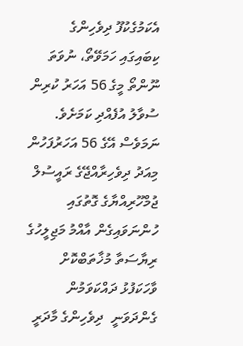އެކަމުގެކުފޫ ދިވެހިންގެ ކިބައިގައި ހަމަވޭތޯ، ނުވަތަ ނޫންތޯ މީގެ 56 އަހަރު ކުރިން ސުވާލު އުފެއްދި ކަމަށެވެ.
ނަމަވެސް އޭގެ 56 އަހަރުފަހުން މިއަދު ދިވެހިރާއްޖޭގެ ރައީސުލް ޖުމްހޫރިއްޔާގެ ގޮތުގައި ހުންނަވައިގެން އާއްމު މަޖިލީހުގެ ރިޔާސަތާ މުޚާތަބްކޮށް ވާހަކަފުޅު ދައްކަވަމުން ގެންދަވަނީ  ދިވެހިންގެ މާދަރީ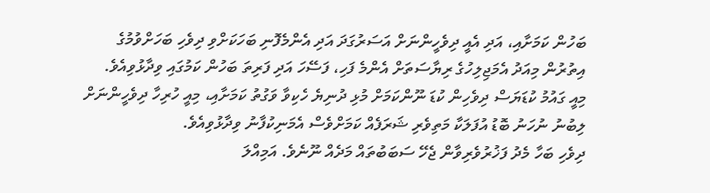ބަހުން ކަމަށާއި، އަދި އެއީ ދިވެހީންނަށް އަސަރުގަދަ އަދި އެންމެފޮނި ބަހަކަށްވި ދިވެހި ބަހަށްވުމުގެ އިތުރުން މިއަދު އެމަޖިލިހުގެ ރިޔާސަތަށް އެންމެ ފަހި، ފަސޭހަ އަދި ފަރިތަ ބަހުން ކަމުގައި ވިދާޅުވިއެވެ.
މިއީ ގައުމު ކުޑަޔަސް ދިވެހިން ކުޑަ ނޫންކަމަށް މުޅި ދުނިޔެ ހެކިވާ ވަގުތު ކަމަށާއި، މިއީ ހުރިހާ ދިވެހީންނަށް ލިބުނު ނުހަނު ބޮޑު އުފަލަކާ މަތިވެރި ޝަރަފެއް ކަމަށްވެސް އެމަނިކުފާނު ވިދާޅުވިއެވެ.
ދިވެހި ބަހާ މެދު ފަޚުރުވެރިވާން ޖެހޭ ސަބަބުތައް މަދެއް ނޫނެވެ. އަމިއްލަ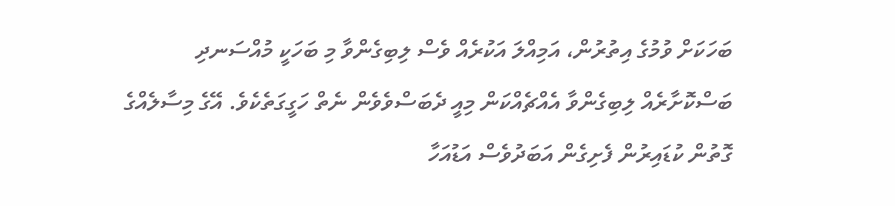ބަހަކަށް ވުމުގެ އިތުރުން، އަމިއްލަ އަކުރެއް ވެސް ލިބިގެންވާ މި ބަހަކީ މުއްސަނދި ބަސްކޮށާރެއް ލިބިގެންވާ އެއްޗެއްކަން މިއީ ދެބަސްވެވެން ނެތް ހަގީގަތެކެވެ. އޭގެ މިސާލެއްގެ ގޮތުން ކުޑައިރުން ފެށިގެން އަބަދުވެސް އަޑުއަހާ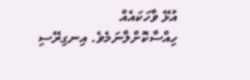އުޅޭ ވާހަކައެއް ހިއްސާކޮށްލާނަމެވެ. އިނގިރޭސި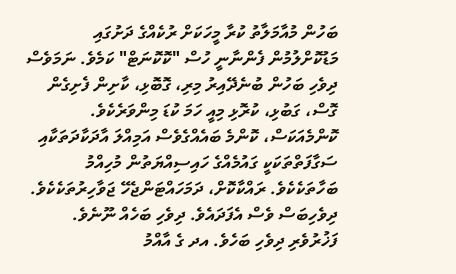ބަހުން މުއާމަލާތު ކުރާ މީހަކަށް ރުކެއްގެ ދަށުގައި މަޑުކޮށްލުމުން ފެންނާނީ ހުސް "ކޮކޮނަޓް" ކަމެވެ. ނަމަވެސް ދިވެހި ބަހުން ބުނެދޭއިރު މިރި، ގޮބޮޅި، ކާށިން ފެށިގެން ގޮސް، ގަބުޅި، ކުރޮޅި މިއީ ހަމަ ކުޑަ މިންވަރެކެވެ.
ކޮންމެއަކަސް، ކޮންމެ ބައެއްގެވެސް އަމިއްލަ އާދަކާދަތަކާއި ސަގާފަތްތަކަކީ ގައުމެއްގެ ހައިސިއްޔަތުން މުހިއްމު ބަހާތަކެކެވެ. ރައްކާކޮށް، ދަމަހައްޓަންޖެހޭ ޖަވާހިރުތަކެކެވެ. ދިވެހިބަސް ވެސް އެފަދައެވެ. ދިވެހި ބަހެއް ނޫނެވެ. ފަޚުރުވެރި ދިވެހި ބަހެވެ. އދ ގެ އާއްމު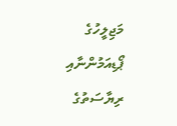މަޖިލީހުގެ ޕޯޑިއަމުންނާއި ރިޔާސަތުގެ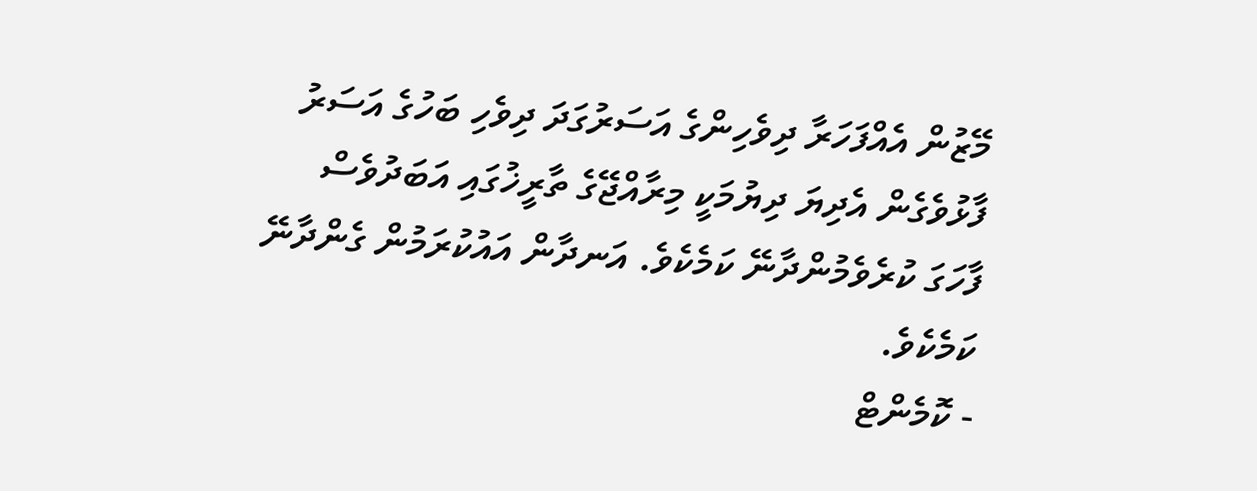މޭޒުން އެއްފަހަރާ ދިވެހިންގެ އަސަރުގަދަ ދިވެހި ބަހުގެ އަސަރު ފާޅުވެގެން އެދިޔަ ދިޔުމަކީ މިރާއްޖޭގެ ތާރީޚުގައި އަބަދުވެސް ފާހަގަ ކުރެވެމުންދާނޭ ކަމެކެވެ. އަނދާން އައުކުރަމުން ގެންދާނޭ ކަމެކެވެ.
- ކޮމެންޓް